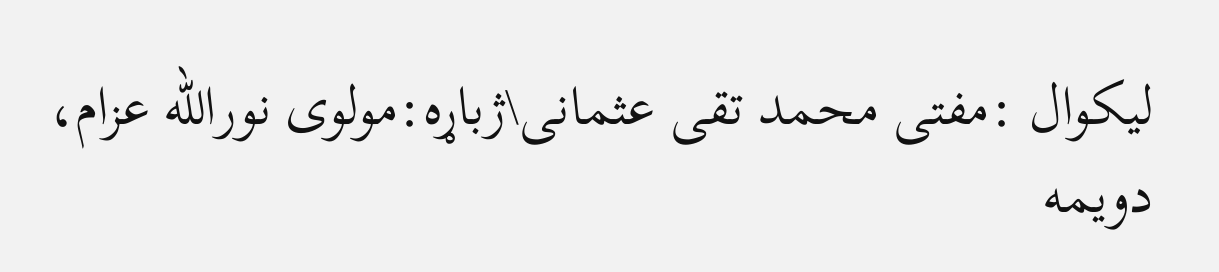لیکوال :مفتی محمد تقی عثمانی\ژباړه:مولوی نورالله عزام، دویمه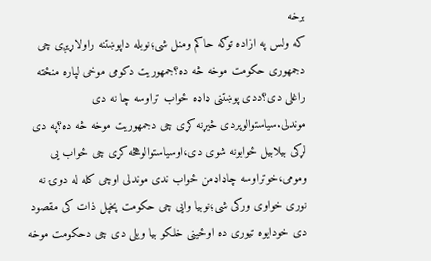برخه
که ولس په ازاده توګه حاکم ومنل شی؛نوبله داپوښتنه راولاړيږی چی دجمهوری حکومت موخه څه ده؟جمهوريت دکومی موخی لپاره منځته راغلی دی؟ددی پوښتنی ډاډه ځواب تراوسه چا نه دی موندلی.سیاستوالوپردی څيړنه کړی چی دجمهوريت موخه څه ده؟په دی لړکی بيلابیل ځوابونه شوی دی،اوسياستوالوهڅه کړی چی ځواب یی ومومی،خوتراوسه چاډاډمن ځواب ندی موندلی اوچی کله له دوۍ نه نوری خواوی ورکی شی؛نوبیا وایی چی حکومت پخپل ذات کی مقصود دی خودایوه تیوری ده اوځینی خلکو بيا ویلی دی چی دحکومت موخه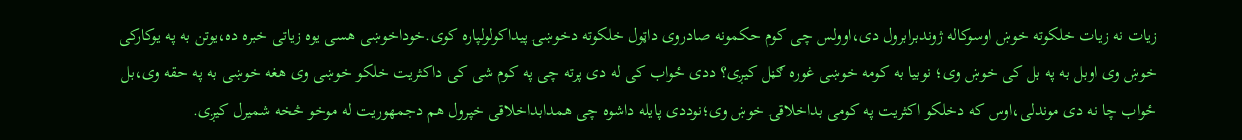زیات نه زیات خلکوته خوښ اوسوکاله ژوندبرابرول دی،اوولس چی کوم حکمونه صادروی داټول خلکوته دخوښۍ پیداکولولپاره کوی.خوداخوښی هسی يوه زياتی خبره ده،يوتن به په يوکارکی خوښ وی اوبل به په بل کی خوښ وی؛ نوبیا به کومه خوښی غوره ګڼل کيږی؟ ددی ځواب کی له دی پرته چی په کوم شی کی داکثريت خلکو خوښی وی هغه خوښی به په حقه وی،بل ځواب چا نه دی موندلی،اوس که دخلکو اکثريت په کومی بداخلاقۍ خوښ وی؛نوددی پایله داشوه چی همدابداخلاقی خپرول هم دجمهوریت له موخو څخه شمیرل کیږی.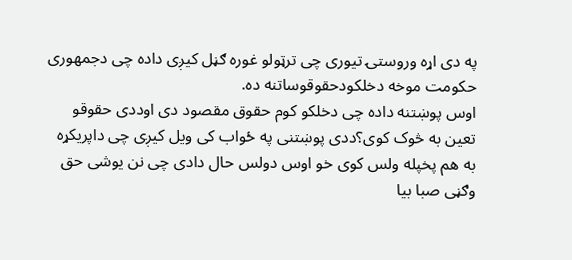په دی اړه وروستۍ تيوری چی ترټولو غوره ګڼل کیږی داده چی دجمهوری حکومت موخه دخلکودحقوقوساتنه ده.
اوس پوښتنه داده چی دخلکو کوم حقوق مقصود دی اوددی حقوقو تعین به څوک کوی؟ددی پوښتنی په ځواب کی ویل کیږی چی داپریکړه به هم پخپله ولس کوی خو اوس دولس حال دادی چی نن یوشی حق وګڼی صبا بیا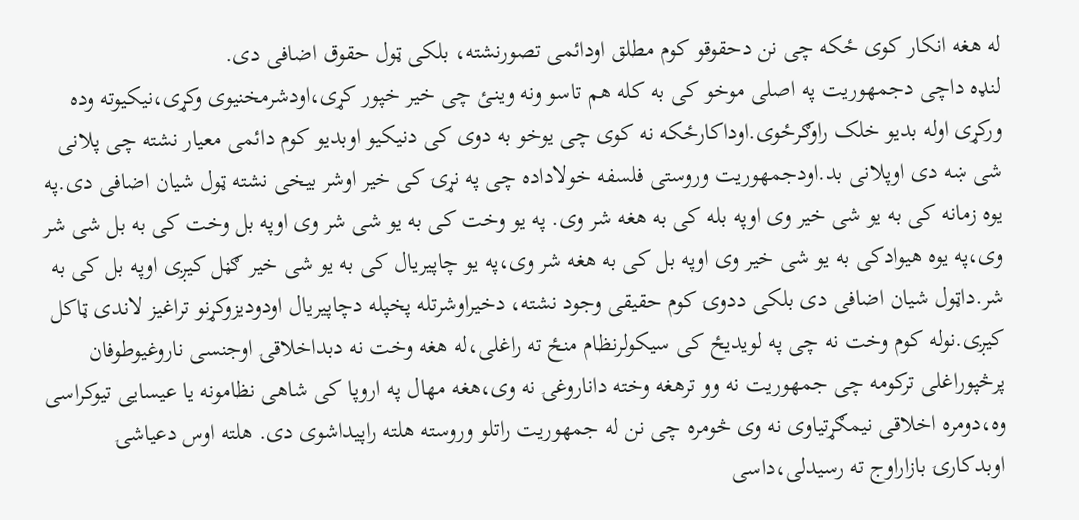له هغه انکار کوی ځکه چی نن دحقوقو کوم مطلق اودائمی تصورنشته، بلکی ټول حقوق اضافی دی.
لنډه داچی دجمهوريت په اصلی موخو کی به کله هم تاسو ونه وینـئ چی خير خپور کړی،اودشرمخنيوی وکړی،نيکيوته وده ورکړی اوله بديو خلک راوګرځوی.اوداکارځکه نه کوی چی یوخو به دوی کی دنيکيو اوبديو کوم دائمی معیار نشته چی پلانی شی ښه دی اوپلانی بد.اودجمهوريت وروستی فلسفه خولاداده چی په نړۍ کی خیر اوشر بیخی نشته ټول شیان اضافی دی.په یوه زمانه کی به یو شی خیر وی اوپه بله کی به هغه شر وی. په یو وخت کی به یو شی شر وی اوپه بل وخت کی به بل شی شر وی،په يوه هيوادکی به یو شی خیر وی اوپه بل کی به هغه شر وی،په یو چاپیریال کی به یو شی خیر ګڼل کیږی اوپه بل کی به شر.داټول شیان اضافی دی بلکی ددوۍ کوم حقیقی وجود نشته، دخیراوشرتله پخپله دچاپیریال اودودیزوکړنو تراغیز لاندی ټاکل کیږی.نوله کوم وخت نه چی په لويديځ کی سيکولرنظام منځ ته راغلی،له هغه وخت نه دبداخلاقۍ اوجنسی ناروغيوطوفان پرڅپوراغلی ترکومه چی جمهوریت نه وو ترهغه وخته داناروغۍ نه وی،هغه مهال په اروپا کی شاهی نظامونه یا عیسایی تیوکراسی وه،دومره اخلاقی نیمګړتیاوی نه وی څومره چی نن له جمهوریت راتلو وروسته هلته راپیداشوی دی. هلته اوس دعیاشۍ اوبدکارۍ بازاراوج ته رسیدلی،داسی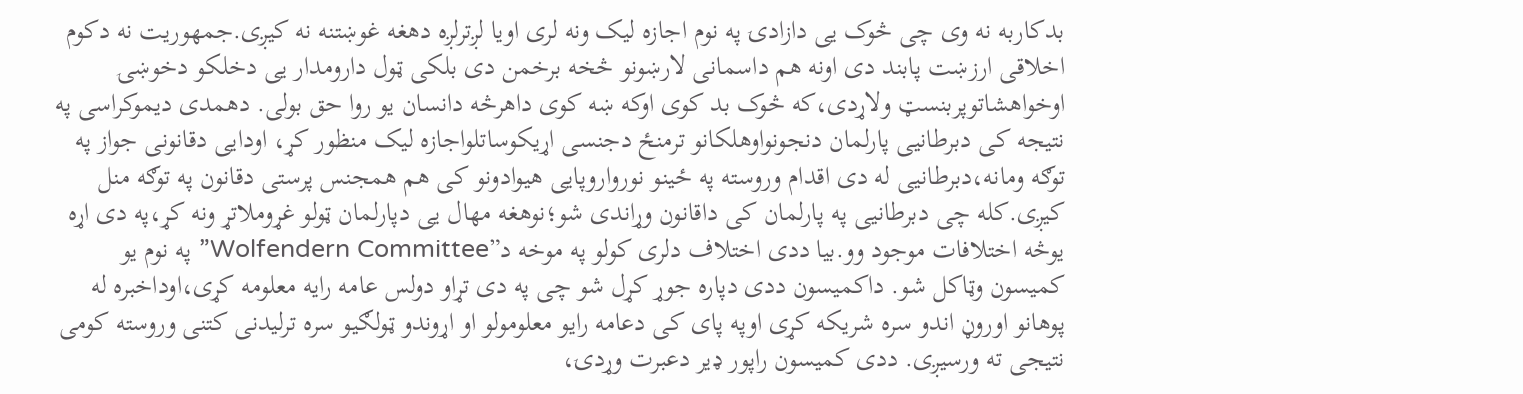بدکاربه نه وی چی څوک یی دازادۍ په نوم اجازه لیک ونه لری اویا لږترلږه دهغه غوښتنه نه کیږی.جمهوریت نه دکوم اخلاقی ارزښت پابند دی اونه هم داسمانی لارښونو څخه برخمن دی بلکی ټول دارومدار یی دخلکو دخوښۍ اوخواهشاتوپربنسټ ولاړدی،که څوک بد کوی اوکه ښه کوی داهرڅه دانسان یو روا حق بولی. دهمدی ديموکراسی په نتیجه کی دبرطانیی پارلمان دنجونواوهلکانو ترمنځ دجنسی اړیکوساتلواجازه لیک منظور کړ، اودایی دقانونی جواز په توګه ومانه،دبرطانیی له دی اقدام وروسته په ځینو نورواروپایی هیوادونو کی هم همجنس پرستی دقانون په توګه منل کیږی.کله چی دبرطانیی په پارلمان کی داقانون وړاندی شو؛نوهغه مهال یی دپارلمان ټولو غړوملاتړ ونه کړ،په دی اړه يوڅه اختلافات موجود وو.بیا ددی اختلاف دلری کولو په موخه د”Wolfendern Committee” په نوم یو کمیسون وټاکل شو. داکمیسون ددی دپاره جوړ کړل شو چی په دی تړاو دولس عامه رایه معلومه کړی،اوداخبره له پوهانو اوروڼ اندو سره شریکه کړی اوپه پای کی دعامه رایو معلومولو او اړوندو ټولګيو سره ترلیدنی کتنی وروسته کومی نتیجی ته ورسیږی. ددی کمیسون راپور ډیر دعبرت وړدۍ،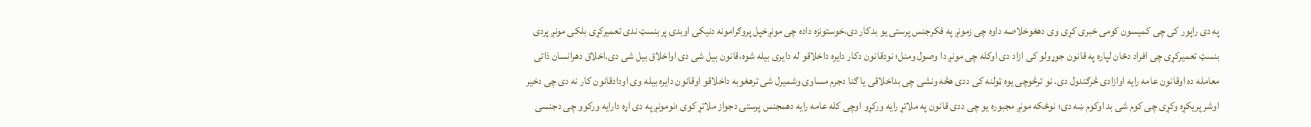په دی راپور کی چی کمیسون کومی خبری کړی وی دهغوخلاصه داوه چی زمونږ په فکرجنس پرستی يو بدکار دۍ،خوستونزه داده چی مونږخپل پروګرامونه دنیکۍ اوبدۍ پربنسټ ندی تعمیرکړی بلکی مونږ پردی بنسټ تعمیرکړی چی افراد دځان لپاره په قانون جوړولو کی ازاد دی اوکله چی مونږ دا وصول ومنل؛ نودقانون دکار دایره داخلاقو له دایری بیله شوه،قانون بیل شی دی اواخلاق بیل شی دی.اخلاق دهرانسان ذاتی معامله ده اوقانون عامه رایه اوازادی څرګندول دی. نو ترڅوچی یوه ټولنه کی ددی هڅه ونشی چی بداخلاقی یا ګنا دجرم مساوی وشمیرل شی ترهغوبه داخلاقو اوقانون دایره بیله وی اودادقانون کار نه دی چی دخیر اوشر پریکړه وکړی چی کوم شی بد اوکوم ښه دی؛ نوځکه مونږ مجبوره يو چی ددی قانون په ملاتړ رایه ورکړو اوچی کله عامه رایه دهمجنس پرستۍ دجواز ملاتړ کوی ؛نومونږ په دی اړه دارایه ورکوو چی دجنسی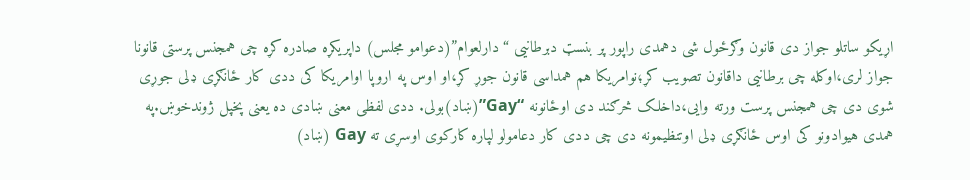اړیکو ساتلو جواز دی قانون وګرځول شی دهمدی راپور پر بنسټ دبرطانیی “دارلعوام”(دعوامو مجلس) داپریکړه صادره کړه چی همجنس پرستی قانونا جواز لری،اوکله چی برطانیی داقانون تصویب کړ؛نوامریکا هم همداسی قانون جوړ کړ،او اوس په اروپا اوامریکا کی ددی کار ځانګړی ډلی جوړی شوی دی چی همجنس پرست ورته وایی،داخلک څرګند دی اوځانونه “Gay”(ښاد)بولی. ددی لفظی معنی ښادی ده یعنی پخپل ژوندخوښ.په همدی هیوادونو کی اوس ځانګړی ډلی اوتنظیمونه دی چی ددی کار دعامولو لپاره کارکوی اوسړی ته Gay (ښاد)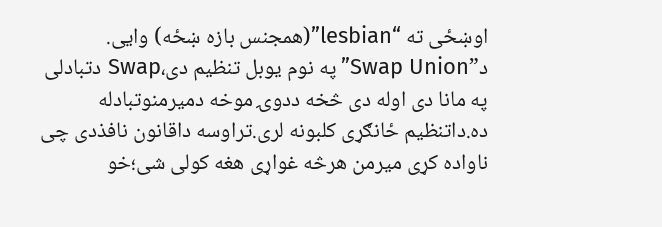اوښځی ته “lesbian”(همجنس بازه ښځه) وایی.
د”Swap Union”په نوم يوبل تنظیم دی،Swap دتبادلی په مانا دی اوله دی څخه ددوۍ موخه دمیرمنوتبادله ده.داتنظیم ځانګړی کلبونه لری.تراوسه داقانون نافذدی چی ناواده کړی ميرمن هرڅه غواړی هغه کولی شی؛خو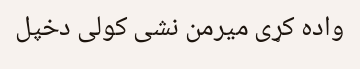واده کړی ميرمن نشی کولی دخپل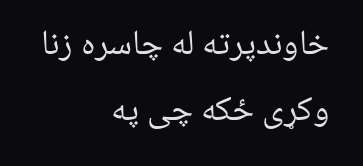خاوندپرته له چاسره زنا وکړی ځکه چی په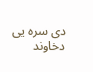دی سره یی دخاوند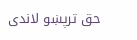حق ترپښو لاندی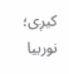کیږی؛
نوربیا